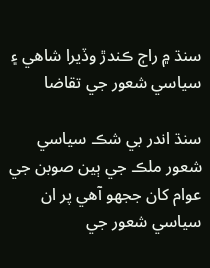سنڌ ۾ راڄ ڪندڙ وڏيرا شاهي ۽ سياسي شعور جي تقاضا

سنڌ اندر بي شڪ سياسي شعور ملڪ جي ٻين صوبن جي عوام کان ججهو آهي پر ان سياسي شعور جي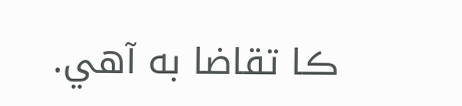ڪا تقاضا به آهي.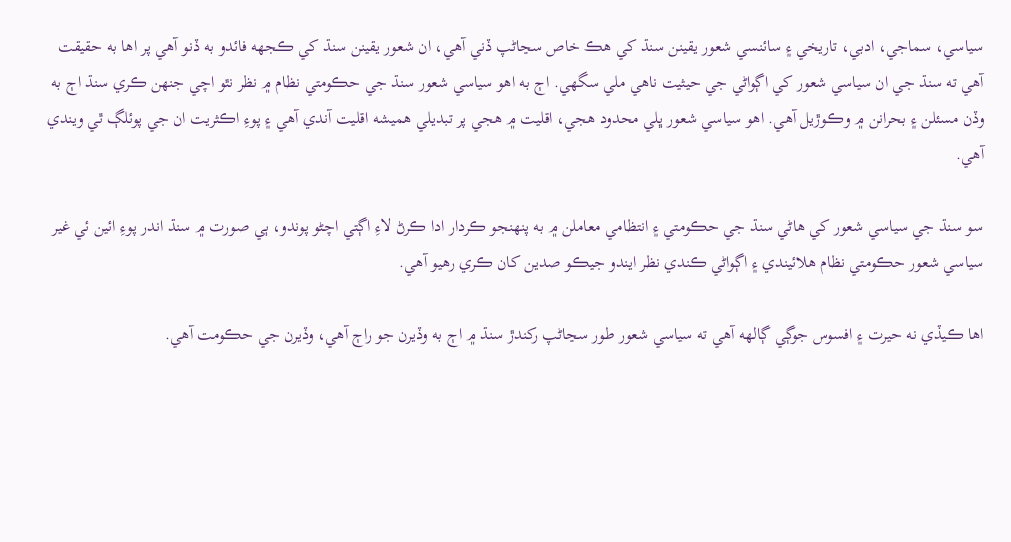سياسي، سماجي، ادبي، تاريخي ۽ سائنسي شعور يقينن سنڌ کي هڪ خاص سڃاڻپ ڏني آهي، ان شعور يقينن سنڌ کي ڪجهه فائدو به ڏنو آهي پر اها به حقيقت آهي ته سنڌ جي ان سياسي شعور کي اڳواڻي جي حيثيت ناهي ملي سگهي. اڄ به اهو سياسي شعور سنڌ جي حڪومتي نظام ۾ نظر نٿو اچي جنهن ڪري سنڌ اڄ به وڏن مسئلن ۽ بحرانن ۾ وڪوڙيل آهي. اهو سياسي شعور ڀلي محدود هجي، اقليت ۾ هجي پر تبديلي هميشه اقليت آندي آهي ۽ پوءِ اڪثريت ان جي پوئلڳ ٿي ويندي آهي.

سو سنڌ جي سياسي شعور کي هاڻي سنڌ جي حڪومتي ۽ انتظامي معاملن ۾ به پنهنجو ڪردار ادا ڪرڻ لاءِ اڳتي اچڻو پوندو، ٻي صورت ۾ سنڌ اندر پوءِ ائين ئي غير سياسي شعور حڪومتي نظام هلائيندي ۽ اڳواڻي ڪندي نظر ايندو جيڪو صدين کان ڪري رهيو آهي.

اها ڪيڏي نه حيرت ۽ افسوس جوڳي ڳالهه آهي ته سياسي شعور طور سڃاڻپ رکندڙ سنڌ ۾ اڄ به وڏيرن جو راڄ آهي، وڏيرن جي حڪومت آهي.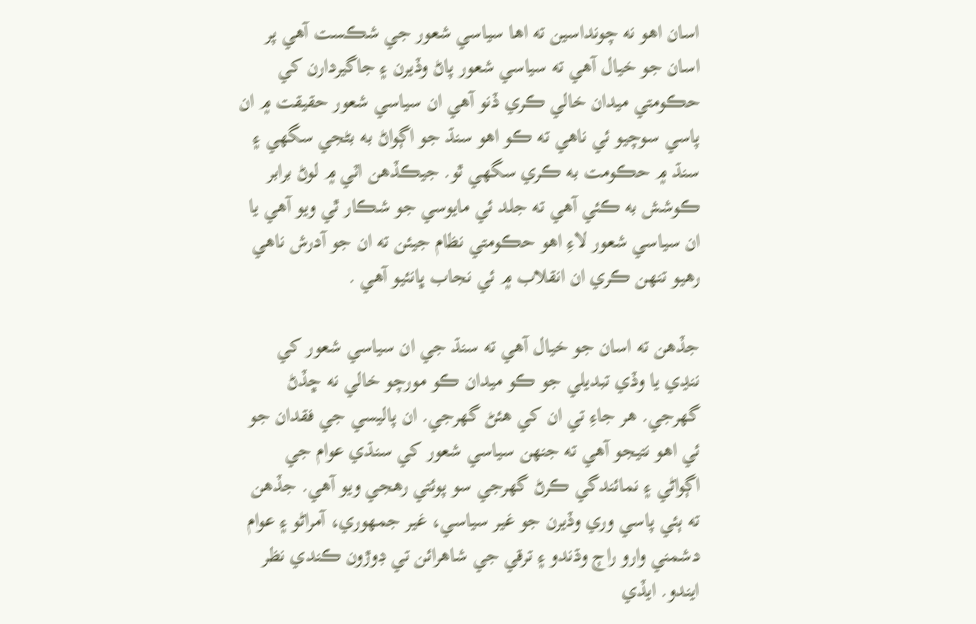اسان اهو نه چونداسين ته اها سياسي شعور جي شڪست آهي پر اسان جو خيال آهي ته سياسي شعور پاڻ وڏيرن ۽ جاگيردارن کي حڪومتي ميدان خالي ڪري ڏنو آهي ان سياسي شعور حقيقت ۾ ان پاسي سوچيو ئي ناهي ته ڪو اهو سنڌ جو اڳواڻ به بڻجي سگهي ۽ سنڌ ۾ حڪومت به ڪري سگهي ٿو. جيڪڏهن اٽي ۾ لوڻ برابر ڪوشش به ڪئي آهي ته جلد ئي مايوسي جو شڪار ٿي ويو آهي يا ان سياسي شعور لاءِ اهو حڪومتي نظام جيئن ته ان جو آدرش ناهي رهيو تنهن ڪري ان انقلاب ۾ ئي نجاب ڀانئيو آهي .

جڏهن ته اسان جو خيال آهي ته سنڌ جي ان سياسي شعور کي ننڍي يا وڏي تبديلي جو ڪو ميدان ڪو مورچو خالي نه ڇڏڻ گهرجي. هر جاءِ تي ان کي هئڻ گهرجي. ان پاليسي جي فقدان جو ئي اهو نتيجو آهي ته جنهن سياسي شعور کي سنڌي عوام جي اڳواڻي ۽ نمائندگي ڪرڻ گهرجي سو پوئتي رهجي ويو آهي. جڏهن ته ٻئي پاسي وري وڏيرن جو غير سياسي، غير جمهوري، آمراڻو ۽ عوام دشمني وارو راڄ وڌندو ۽ ترقي جي شاهرائن تي ڊوڙون ڪندي نظر ايندو. ايڏي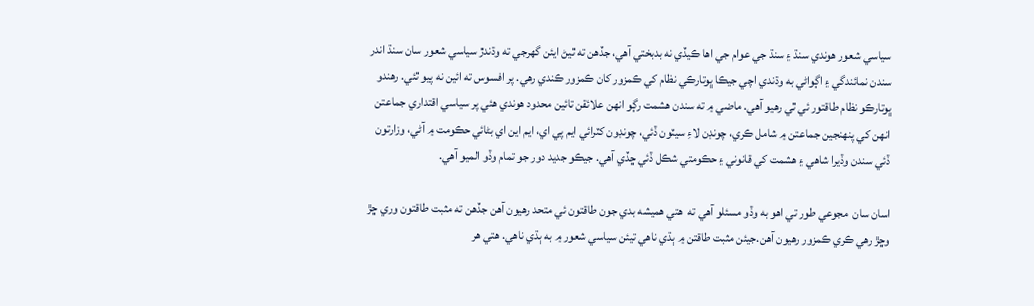سياسي شعور هوندي سنڌ ۽ سنڌ جي عوام جي اها ڪيڏي نه بدبختي آهي، جڏهن ته ٿيڻ ايئن گهرجي ته وڌندڙ سياسي شعور سان سنڌ اندر سندن نمائندگي ۽ اڳواڻي به وڌندي اچي جيڪا ڀوتارڪي نظام کي ڪمزور کان ڪمزور ڪندي رهي. پر افسوس ته ائين نه پيو ٿئي. رهندو ڀوتارڪو نظام طاقتور ئي ٿي رهيو آهي. ماضي ۾ ته سندن هشمت رڳو انهن علائقن تائين محدود هوندي هئي پر سياسي اقتداري جماعتن انهن کي پنهنجين جماعتن ۾ شامل ڪري، چونڊن لاءِ سيٽون ڏئي، چونڊون کٽرائي ايم پي اي، ايم اين اي بڻائي حڪومت ۾ آڻي، وزارتون ڏئي سندن وڏيرا شاهي ۽ هشمت کي قانوني ۽ حڪومتي شڪل ڏئي ڇڏي آهي. جيڪو جديد دور جو تمام وڏو الميو آهي.

اسان سان  مجوعي طور تي اهو به وڏو مسئلو آهي ته  هتي هميشه بدي جون طاقتون ئي متحد رهيون آهن جڏهن ته مثبت طاقتون وري ڇڙ وڇڙ رهي ڪري ڪمزور رهيون آهن.جيئن مثبت طاقتن ۾ ٻڌي ناهي تيئن سياسي شعور ۾ به ٻڌي ناهي. هتي هر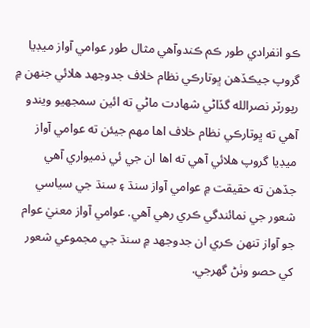ڪو انفرادي طور ڪم ڪندوآهي مثال طور عوامي آواز ميڊيا گروپ جيڪڏهن ڀوتارڪي نظام خلاف جدوجهد هلائي جنهن ۾ رپورٽر نصرالله گڏاڻي شهادت ماڻي ته ائين سمجهيو ويندو آهي ته ڀوتارڪي نظام خلاف اها مهم جيئن ته عوامي آواز ميڊيا گروپ هلائي آهي ته اها ان جي ئي ذميواري آهي جڏهن ته حقيقت ۾ عوامي آواز سنڌ ۽ سنڌ جي سياسي شعور جي نمائندگي ڪري رهي آهي. عوامي آواز معنيٰ عوام جو آواز تنهن ڪري ان جدوجهد ۾ سنڌ جي مجموعي شعور کي حصو وٺڻ گهرجي.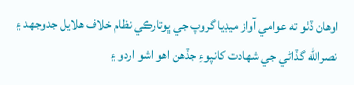اوهان ڏٺو ته عوامي آواز ميڊيا گروپ جي ڀوتارڪي نظام خلاف هلايل جدوجهد ۽ نصرالله گڏاڻي جي شهادت کانپوءِ جڏهن اهو اشو اردو ۽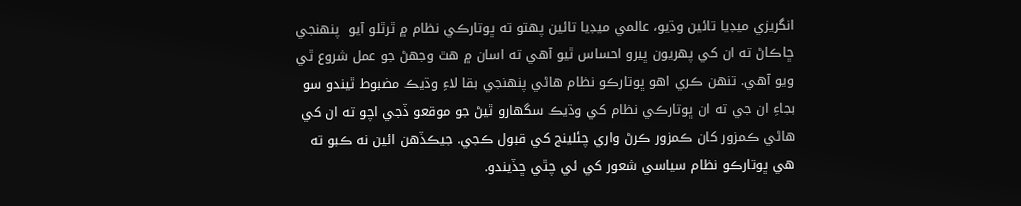انگريزي ميڊيا تائين وڌيو، عالمي ميڊيا تائين پهتو ته ڀوتارڪي نظام ۾ ٿرٿلو آيو  پنهنجي ڇاڪاڻ ته ان کي پهريون ڀيرو احساس ٿيو آهي ته اسان ۾ هٿ وجهڻ جو عمل شروع ٿي ويو آهي. تنهن ڪري اهو ڀوتارڪو نظام هاڻي پنهنجي بقا لاءِ وڌيڪ مضبوط ٿيندو سو بجاءِ ان جي ته ان ڀوتارڪي نظام کي وڌيڪ سگهارو ٿيڻ جو موقعو ڏجي اچو ته ان کي هاڻي ڪمزور کان ڪمزور ڪرڻ واري چئلينج کي قبول ڪجي. جيڪڏهن ائين نه ڪبو ته هي ڀوتارڪو نظام سياسي شعور کي ئي چٿي ڇڏيندو.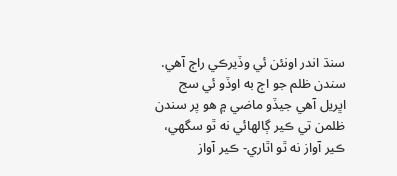سنڌ اندر اونئن ئي وڏيرڪي راڄ آهي. سندن ظلم جو اڄ به اوڏو ئي سج اڀريل آهي جيڏو ماضي ۾ هو پر سندن ظلمن تي ڪير ڳالهائي نه ٿو سگهي، ڪير آواز نه ٿو اٿاري- ڪير آواز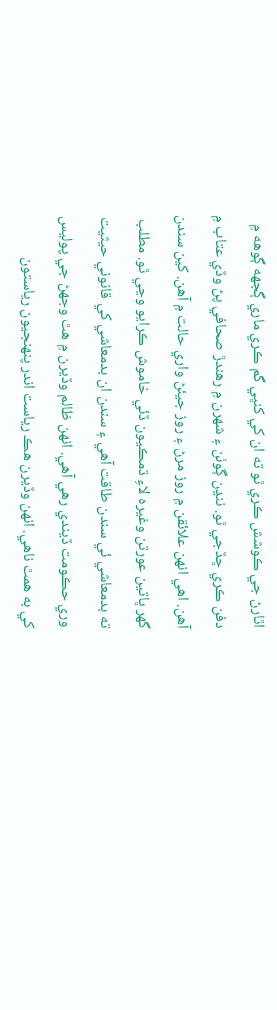اٿارڻ جي ڪوشش ڪري ٿو ته ان کي کنڀي گم ڪري ماري ڳجهه ڳوهه ۾ دفن ڪري ڇڏجي ٿو. ننڍن ڳوٺن ۽ شهرن ۾ رهندڙ صحافي پڻ وڏي عتاب ۾ آهن. اهي انهن علائقن ۾ روز مرڻ ۽ روز جيئڻ واري حالت ۾ آهن. کين سندن گهر ڀاتين عورتن وغيره لاءِ ڌمڪيون ڏئي خاموش ڪرايو وڃي ٿو. مطلب ته بدمعاشي ئي سندن طاقت آهي ۽ سندن ان بدمعاشي کي قانوني حيثيت وري حڪومت ڏيندي رهي آهي. انهن ظالم وڏيرن ۾ هٿ وجهڻ جي پوليس کي به همٿ ناهي. انهن وڏيرن هڪ رياست اندر پنهنجيون رياستون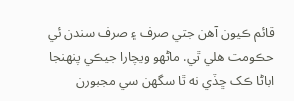قائم ڪيون آهن جتي صرف ۽ صرف سندن ئي حڪومت هلي ٿي. ماڻهو ويچارا جيڪي پنهنجا اباڻا ڪک ڇڏي نه ٿا سگهن سي مجبورن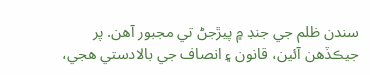سندن ظلم جي جنڊ ۾ پيڙجڻ تي مجبور آهن. پر جيڪڏهن آئين، قانون ۽ انصاف جي بالادستي هجي،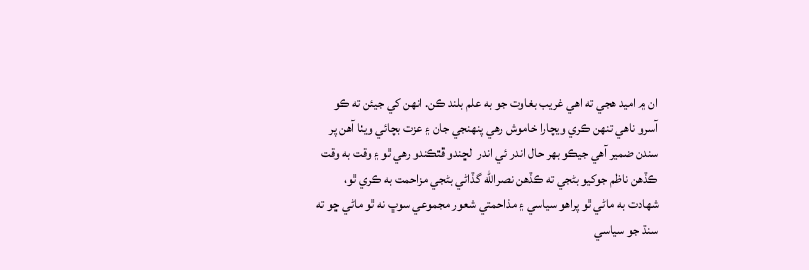ان ۾ اميد هجي ته اهي غريب بغاوت جو به علم بلند ڪن. انهن کي جيئن ته ڪو آسرو ناهي تنهن ڪري ويچارا خاموش رهي پنهنجي جان ۽ عزت بچائي ويٺا آهن پر سندن ضمير آهي جيڪو بهر حال اندر ئي اندر  لڇندو ڦٿڪندو رهي ٿو ۽ وقت به وقت ڪڏهن ناظم جوکيو بڻجي ته ڪڏهن نصرالله گڏاڻي بڻجي مزاحمت به ڪري ٿو، شهادت به ماڻي ٿو پراهو سياسي ۽ مذاحمتي شعور مجموعي سوڀ نه ٿو ماڻي ڇو ته سنڌ جو سياسي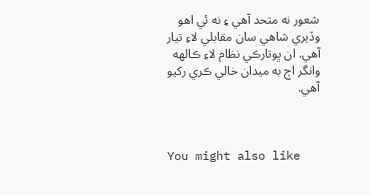شعور نه متحد آهي ۽ نه ئي اهو وڏيري شاهي سان مقابلي لاءِ تيار آهي. ان ڀوتارڪي نظام لاءِ ڪالهه وانگر اڄ به ميدان خالي ڪري رکيو آهي.



You might also like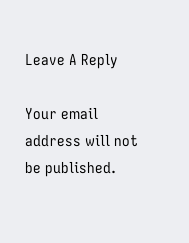Leave A Reply

Your email address will not be published.